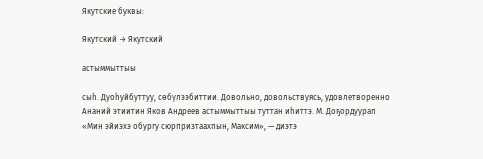Якутские буквы:

Якутский → Якутский

астыммыттыы

сыһ. Дуоһуйбуттуу, сөбүлээбиттии. Довольно, довольствуясь, удовлетворенно
Ананий этиитин Яков Андреев астыммыттыы туттан иһиттэ. М. Доҕордуурап
«Мин эйиэхэ обургу сюрпризтаахпын, Максим», — диэтэ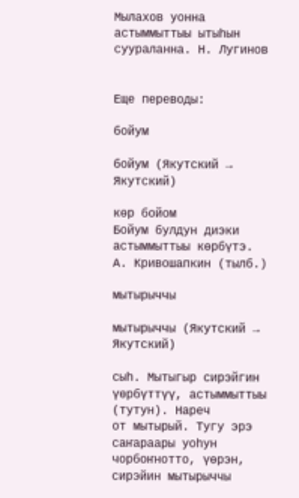Мылахов уонна астыммыттыы ытыһын суураланна. Н. Лугинов


Еще переводы:

бойум

бойум (Якутский → Якутский)

көр бойом
Бойум булдун диэки астыммыттыы көрбүтэ. А. Кривошапкин (тылб.)

мытырыччы

мытырыччы (Якутский → Якутский)

сыһ. Мытыгыр сирэйгин үөрбүттүү, астыммыттыы (тутун). Нареч
от мытырый. Тугу эрэ саҥараары уоһун чорбоҥнотто, үөрэн, сирэйин мытырыччы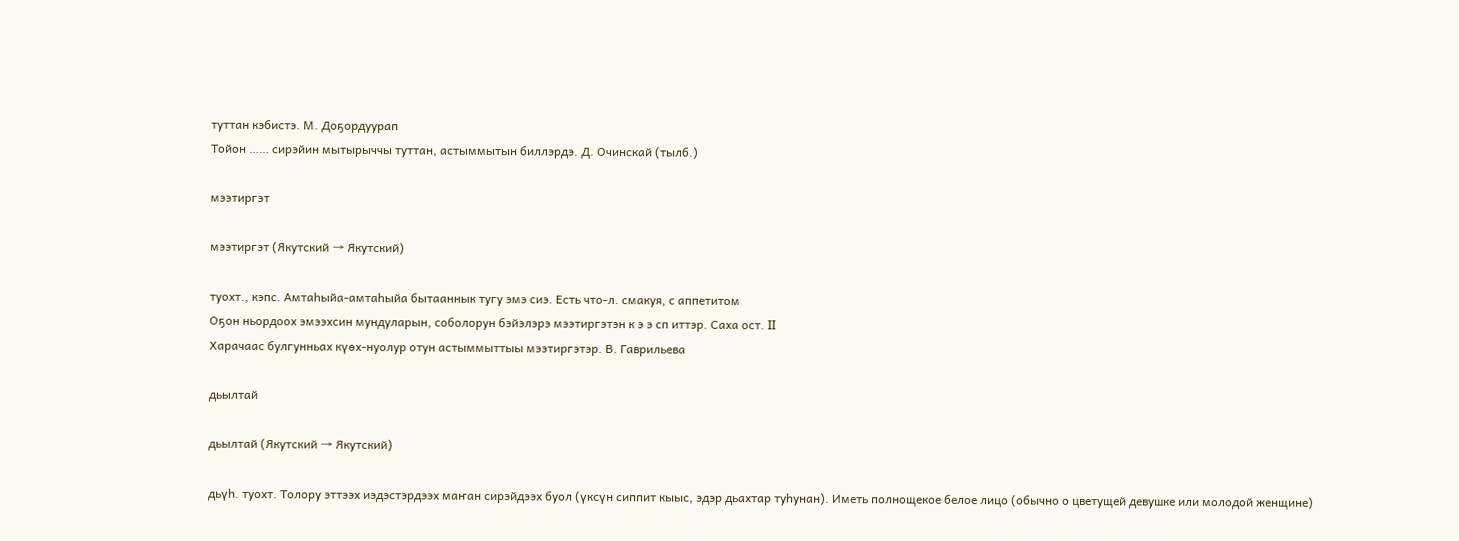туттан кэбистэ. М. Доҕордуурап
Тойон …… сирэйин мытырыччы туттан, астыммытын биллэрдэ. Д. Очинскай (тылб.)

мээтиргэт

мээтиргэт (Якутский → Якутский)

туохт., кэпс. Амтаһыйа-амтаһыйа бытааннык тугу эмэ сиэ. Есть что-л. смакуя, с аппетитом
Оҕон ньордоох эмээхсин мундуларын, соболорун бэйэлэрэ мээтиргэтэн к э э сп иттэр. Саха ост. II
Харачаас булгунньах күөх-нуолур отун астыммыттыы мээтиргэтэр. В. Гаврильева

дьылтай

дьылтай (Якутский → Якутский)

дьүһ. туохт. Толору эттээх иэдэстэрдээх маҥан сирэйдээх буол (үксүн сиппит кыыс, эдэр дьахтар туһунан). Иметь полнощекое белое лицо (обычно о цветущей девушке или молодой женщине)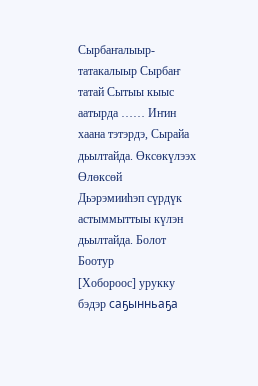Сырбаҥалыыр-татакалыыр Сырбаҥ татай Сытыы кыыс аатырда …… Иҥин хаана тэтэрдэ, Сырайа дьылтайда. Өксөкүлээх Өлөксөй
Дьэрэмииһэп сүрдүк астыммыттыы күлэн дьылтайда. Болот Боотур
[Хобороос] урукку бэдэр саҕынньаҕа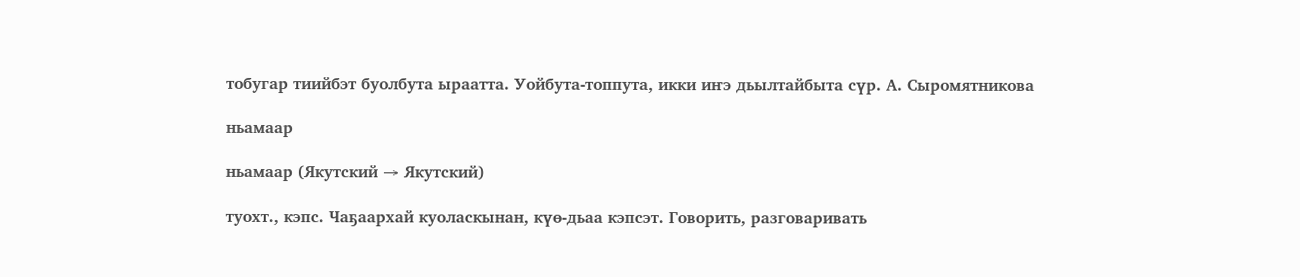тобугар тиийбэт буолбута ыраатта. Уойбута-топпута, икки иҥэ дьылтайбыта сүр. А. Сыромятникова

ньамаар

ньамаар (Якутский → Якутский)

туохт., кэпс. Чаҕаархай куоласкынан, күө-дьаа кэпсэт. Говорить, разговаривать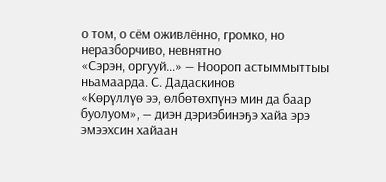о том, о сём оживлённо, громко, но неразборчиво, невнятно
«Сэрэн, оргууй…» — Ноороп астыммыттыы ньамаарда. С. Дадаскинов
«Көрүллүө ээ, өлбөтөхпүнэ мин да баар буолуом», — диэн дэриэбинэҕэ хайа эрэ эмээхсин хайаан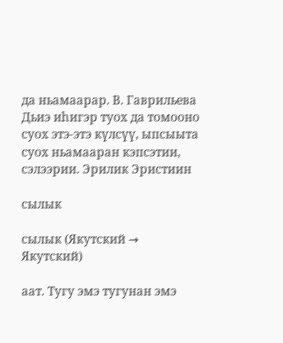да ньамаарар. В. Гаврильева
Дьиэ иһигэр туох да томооно суох этэ-этэ күлсүү, ыпсыыта суох ньамааран кэпсэтии, сэлээрии. Эрилик Эристиин

сылык

сылык (Якутский → Якутский)

аат. Тугу эмэ тугунан эмэ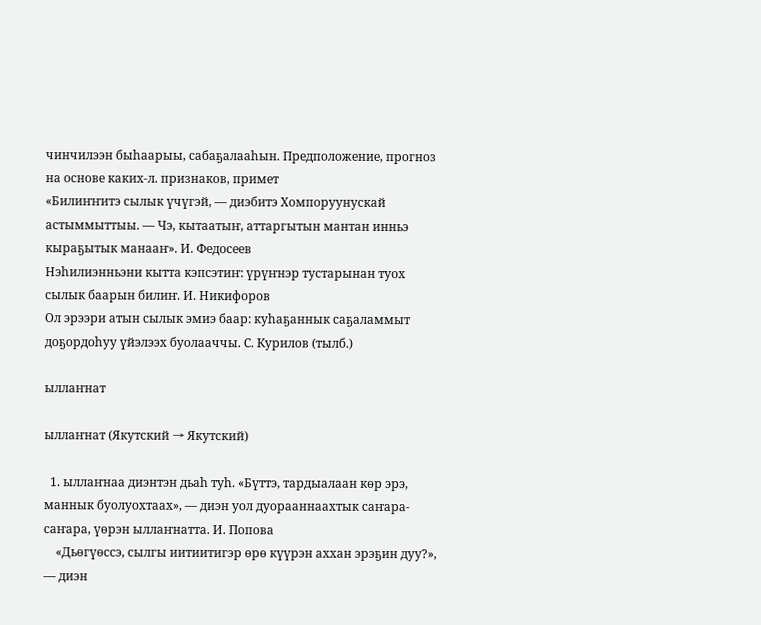чинчилээн быһаарыы, сабаҕалааһын. Предположение, прогноз на основе каких-л. признаков, примет
«Билиҥҥитэ сылык үчүгэй, — диэбитэ Хомпоруунускай астыммыттыы. — Чэ, кытаатыҥ, аттаргытын мантан инньэ кыраҕытык манааҥ». И. Федосеев
Нэһилиэнньэни кытта кэпсэтиҥ: үрүҥнэр тустарынан туох сылык баарын билиҥ. И. Никифоров
Ол эрээри атын сылык эмиэ баар: куһаҕаннык саҕаламмыт доҕордоһуу үйэлээх буолааччы. С. Курилов (тылб.)

ыллаҥнат

ыллаҥнат (Якутский → Якутский)

  1. ыллаҥнаа диэнтэн дьаһ туһ. «Бүттэ, тардыалаан көр эрэ, маннык буолуохтаах», — диэн уол дуорааннаахтык саҥара-саҥара, үөрэн ыллаҥнатта. И. Попова
    «Дьөгүөссэ, сылгы иитиитигэр өрө күүрэн аххан эрэҕин дуу?», — диэн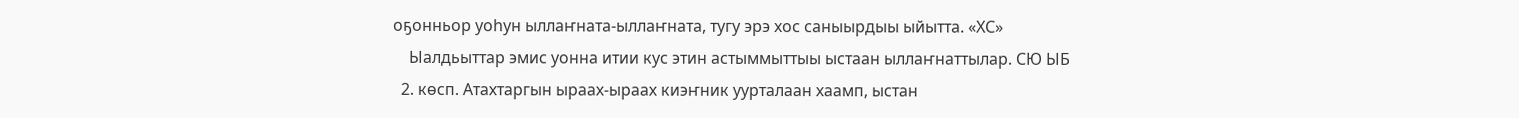оҕонньор уоһун ыллаҥната-ыллаҥната, тугу эрэ хос саныырдыы ыйытта. «ХС»
    Ыалдьыттар эмис уонна итии кус этин астыммыттыы ыстаан ыллаҥнаттылар. СЮ ЫБ
  2. көсп. Атахтаргын ыраах-ыраах киэҥник уурталаан хаамп, ыстан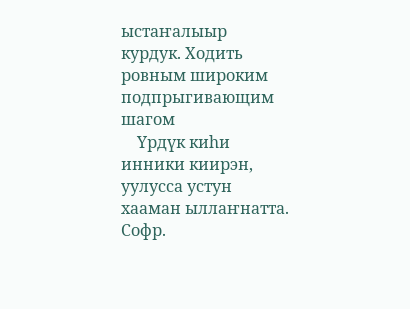ыстаҥалыыр курдук. Ходить ровным широким подпрыгивающим шагом
    Үрдүк киһи инники киирэн, уулусса устун хааман ыллаҥнатта. Софр.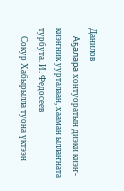Данилов
    Аҕалара хонтуоратын диэки киэҥ-киэҥник уурталаан, хааман ыллаҥната турбута. И. Федосеев
    Сокур Хабырылла туона үктээн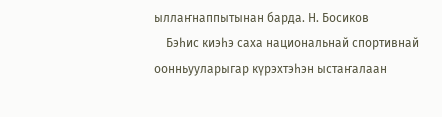ыллаҥнаппытынан барда. Н. Босиков
    Бэһис киэһэ саха национальнай спортивнай оонньууларыгар күрэхтэһэн ыстаҥалаан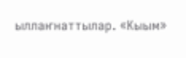ыллаҥнаттылар. «Кыым»